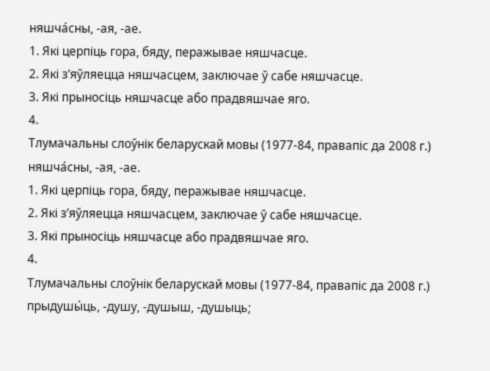няшча́сны, ‑ая, ‑ае.
1. Які церпіць гора, бяду, перажывае няшчасце.
2. Які з’яўляецца няшчасцем, заключае ў сабе няшчасце.
3. Які прыносіць няшчасце або прадвяшчае яго.
4.
Тлумачальны слоўнік беларускай мовы (1977-84, правапіс да 2008 г.)
няшча́сны, ‑ая, ‑ае.
1. Які церпіць гора, бяду, перажывае няшчасце.
2. Які з’яўляецца няшчасцем, заключае ў сабе няшчасце.
3. Які прыносіць няшчасце або прадвяшчае яго.
4.
Тлумачальны слоўнік беларускай мовы (1977-84, правапіс да 2008 г.)
прыдушы́ць, ‑душу, ‑душыш, ‑душыць;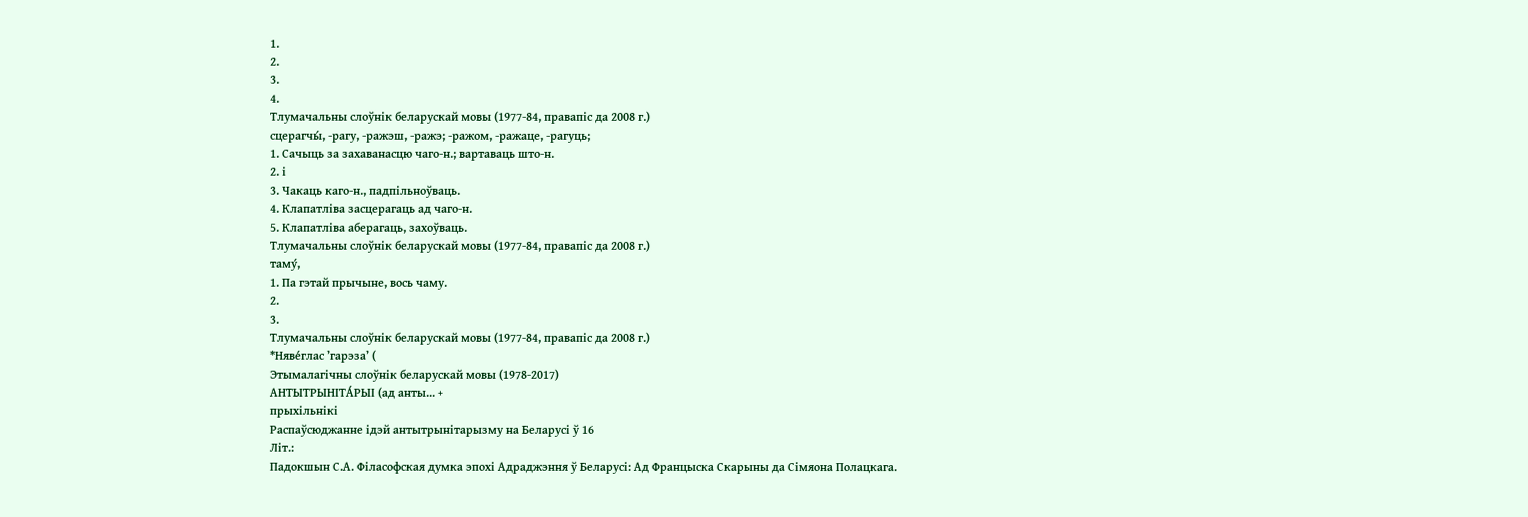1.
2.
3.
4.
Тлумачальны слоўнік беларускай мовы (1977-84, правапіс да 2008 г.)
сцерагчы́, ‑рагу, ‑ражэш, ‑ражэ; ‑ражом, ‑ражаце, ‑рагуць;
1. Сачыць за захаванасцю чаго‑н.; вартаваць што‑н.
2. і
3. Чакаць каго‑н., падпільноўваць.
4. Клапатліва засцерагаць ад чаго‑н.
5. Клапатліва аберагаць, захоўваць.
Тлумачальны слоўнік беларускай мовы (1977-84, правапіс да 2008 г.)
таму́,
1. Па гэтай прычыне, вось чаму.
2.
3.
Тлумачальны слоўнік беларускай мовы (1977-84, правапіс да 2008 г.)
*Няве́глас ’гарэза’ (
Этымалагічны слоўнік беларускай мовы (1978-2017)
АНТЫТРЫНІТА́РЫІ (ад анты... +
прыхільнікі
Распаўсюджанне ідэй антытрынітарызму на Беларусі ў 16
Літ.:
Падокшын С.А. Філасофская думка эпохі Адраджэння ў Беларусі: Ад Францыска Скарыны да Сімяона Полацкага.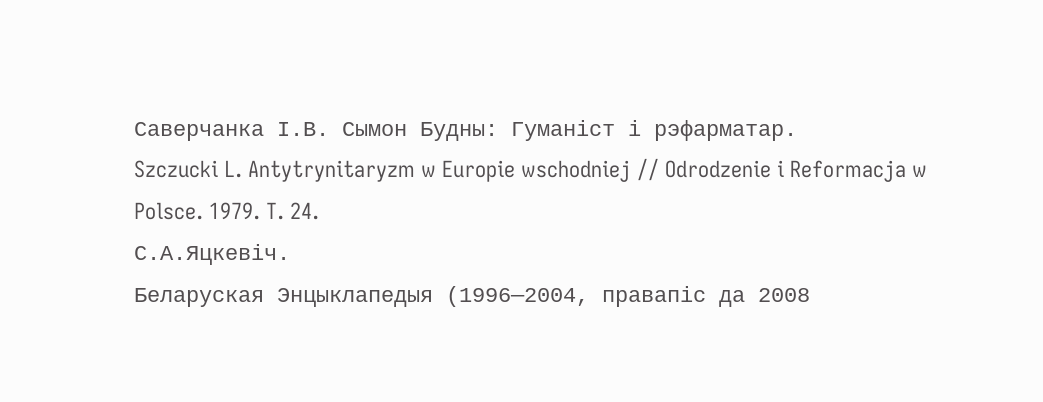Саверчанка І.В. Сымон Будны: Гуманіст і рэфарматар.
Szczucki L. Antytrynitaryzm w Europie wschodniej // Odrodzenie i Reformacja w Polsce. 1979. T. 24.
С.А.Яцкевіч.
Беларуская Энцыклапедыя (1996—2004, правапіс да 2008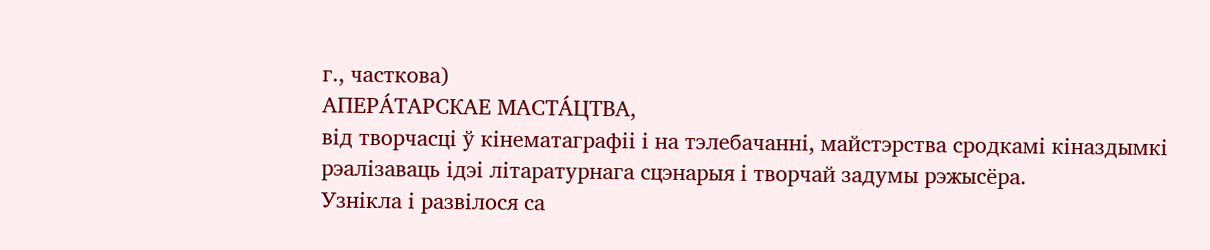г., часткова)
АПЕРА́ТАРСКАЕ МАСТА́ЦТВА,
від творчасці ў кінематаграфіі і на тэлебачанні, майстэрства сродкамі кіназдымкі рэалізаваць ідэі літаратурнага сцэнарыя і творчай задумы рэжысёра.
Узнікла і развілося са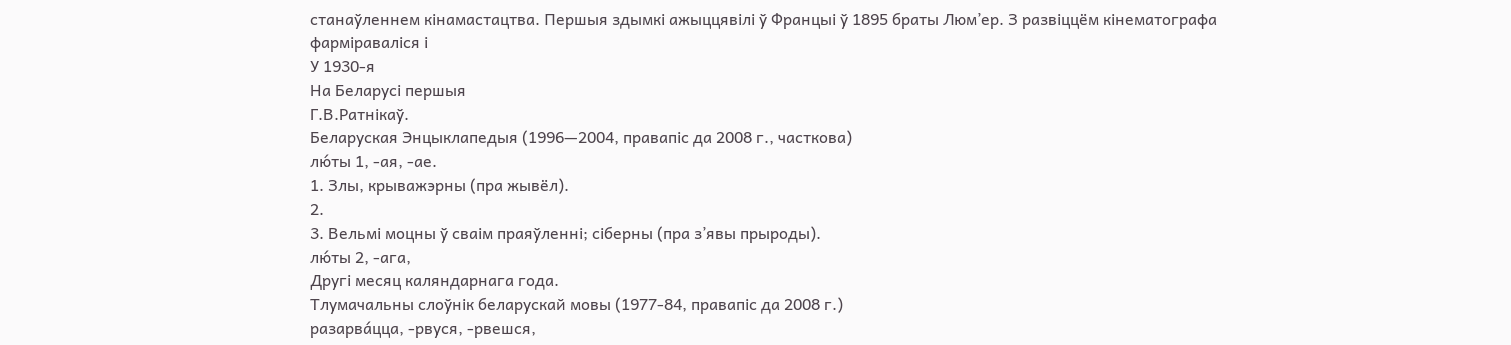станаўленнем кінамастацтва. Першыя здымкі ажыццявілі ў Францыі ў 1895 браты Люм’ер. З развіццём кінематографа фарміраваліся і
У 1930-я
На Беларусі першыя
Г.В.Ратнікаў.
Беларуская Энцыклапедыя (1996—2004, правапіс да 2008 г., часткова)
лю́ты 1, ‑ая, ‑ае.
1. Злы, крыважэрны (пра жывёл).
2.
3. Вельмі моцны ў сваім праяўленні; сіберны (пра з’явы прыроды).
лю́ты 2, ‑ага,
Другі месяц каляндарнага года.
Тлумачальны слоўнік беларускай мовы (1977-84, правапіс да 2008 г.)
разарва́цца, ‑рвуся, ‑рвешся,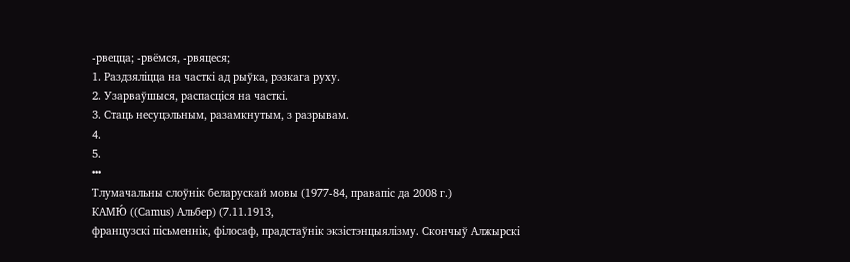‑рвецца; ‑рвёмся, ‑рвяцеся;
1. Раздзяліцца на часткі ад рыўка, рэзкага руху.
2. Узарваўшыся, распасціся на часткі.
3. Стаць несуцэльным, разамкнутым, з разрывам.
4.
5.
•••
Тлумачальны слоўнік беларускай мовы (1977-84, правапіс да 2008 г.)
КАМЮ́ ((Camus) Альбер) (7.11.1913,
французскі пісьменнік, філосаф, прадстаўнік экзістэнцыялізму. Скончыў Алжырскі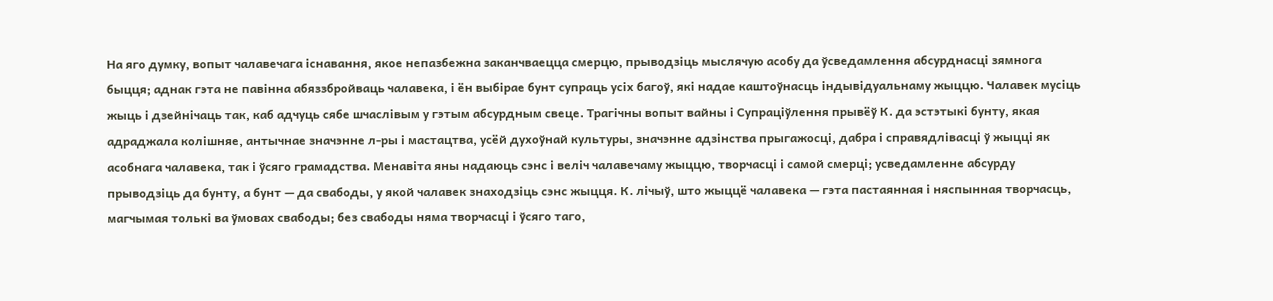На яго думку, вопыт чалавечага існавання, якое непазбежна заканчваецца смерцю, прыводзіць мыслячую асобу да ўсведамлення абсурднасці зямнога быцця; аднак гэта не павінна абяззбройваць чалавека, і ён выбірае бунт супраць усіх багоў, які надае каштоўнасць індывідуальнаму жыццю. Чалавек мусіць жыць і дзейнічаць так, каб адчуць сябе шчаслівым у гэтым абсурдным свеце. Трагічны вопыт вайны і Супраціўлення прывёў К. да эстэтыкі бунту, якая адраджала колішняе, антычнае значэнне л-ры і мастацтва, усёй духоўнай культуры, значэнне адзінства прыгажосці, дабра і справядлівасці ў жыцці як асобнага чалавека, так і ўсяго грамадства. Менавіта яны надаюць сэнс і веліч чалавечаму жыццю, творчасці і самой смерці; усведамленне абсурду прыводзіць да бунту, а бунт — да свабоды, у якой чалавек знаходзіць сэнс жыцця. К. лічыў, што жыццё чалавека — гэта пастаянная і няспынная творчасць, магчымая толькі ва ўмовах свабоды; без свабоды няма творчасці і ўсяго таго,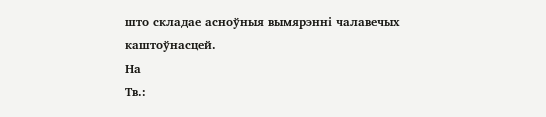што складае асноўныя вымярэнні чалавечых каштоўнасцей.
На
Тв.: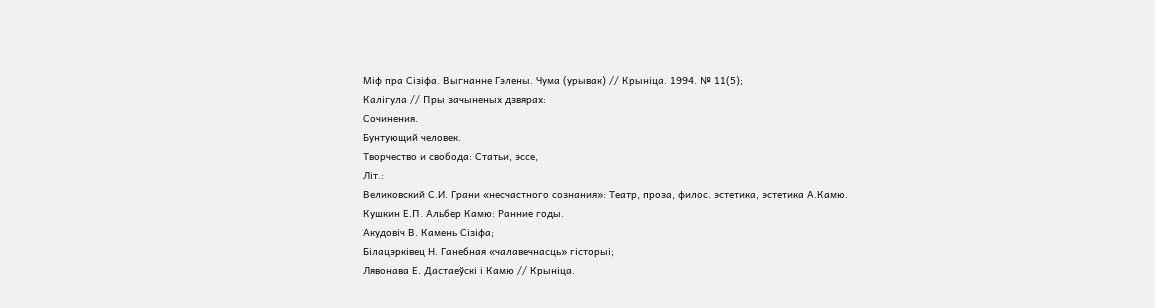Міф пра Сізіфа. Выгнанне Гэлены. Чума (урывак) // Крыніца. 1994. № 11(5);
Калігула // Пры зачыненых дзвярах:
Сочинения.
Бунтующий человек.
Творчество и свобода: Статьи, эссе,
Літ.:
Великовский С.И. Грани «несчастного сознания»: Театр, проза, филос. эстетика, эстетика А.Камю.
Кушкин Е.П. Альбер Камю: Ранние годы.
Акудовіч В. Камень Сізіфа;
Білацэрківец Н. Ганебная «чалавечнасць» гісторыі;
Лявонава Е. Дастаеўскі і Камю // Крыніца.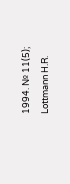1994. № 11(5);
Lottmann H.R.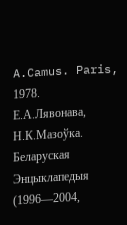A.Camus. Paris, 1978.
Е.А.Лявонава, Н.К.Мазоўка.
Беларуская Энцыклапедыя (1996—2004,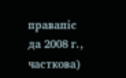правапіс да 2008 г., часткова)